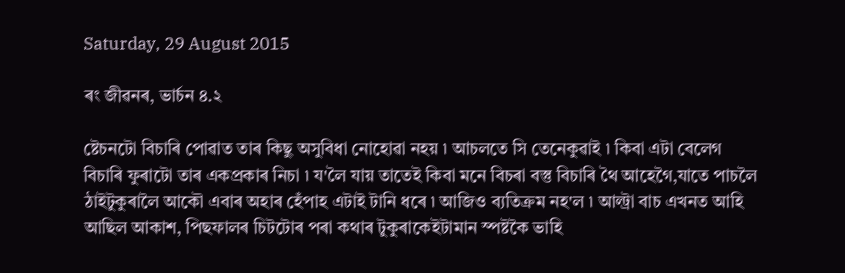Saturday, 29 August 2015

ৰং জীৱনৰ, ভাৰ্চন ৪.২

ষ্টেচনটো বিচাৰি পোৱাত তাৰ কিছু অসুবিধা নোহোৱা নহয় ৷ আচলতে সি তেনেকুৱাই ৷ কিবা এটা বেলেগ বিচাৰি ফুৰাটো তাৰ একপ্ৰকাৰ নিচা ৷ য'লৈ যায় তাতেই কিবা মনে বিচৰা বস্তু বিচাৰি থৈ আহেগৈ,যাতে পাচলৈ ঠাইটুকুৰালৈ আকৌ এবাৰ অহাৰ হেঁপাহ এটাই টানি ধৰে ৷ আজিও ব্যতিক্ৰম নহ'ল ৷ আল্ট্ৰা বাচ এখনত আহি আছিল আকাশ, পিছফালৰ চিটটোৰ পৰা কথাৰ টুকুৰাকেইটামান স্পষ্টকৈ ভাহি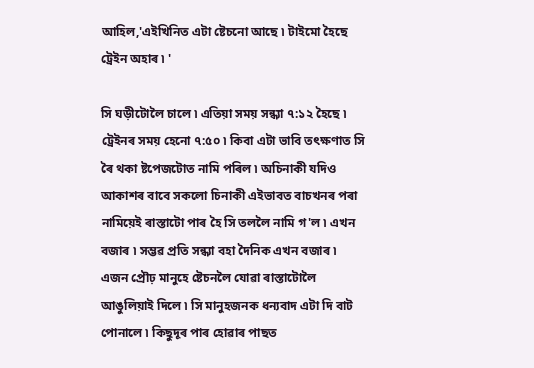আহিল,'এইখিনিত এটা ষ্টেচনো আছে ৷ টাইমো হৈছে ট্ৰেইন অহাৰ ৷ '

সি ঘড়ীটোলৈ চালে ৷ এতিয়া সময় সন্ধ্যা ৭:১২ হৈছে ৷ ট্ৰেইনৰ সময় হেনো ৭:৫০ ৷ কিবা এটা ভাবি তৎক্ষণাত সি ৰৈ থকা ষ্টপেজটোত নামি পৰিল ৷ অচিনাকী যদিও আকাশৰ বাবে সকলো চিনাকী এইভাবত বাচখনৰ পৰা নামিয়েই ৰাস্তাটো পাৰ হৈ সি তললৈ নামি গ'ল ৷ এখন বজাৰ ৷ সম্ভৱ প্ৰতি সন্ধ্যা বহা দৈনিক এখন বজাৰ ৷ এজন প্ৰৌঢ় মানুহে ষ্টেচনলৈ যোৱা ৰাস্তাটোলৈ আঙুলিয়াই দিলে ৷ সি মানুহজনক ধন্যবাদ এটা দি বাট পোনালে ৷ কিছুদূৰ পাৰ হোৱাৰ পাছত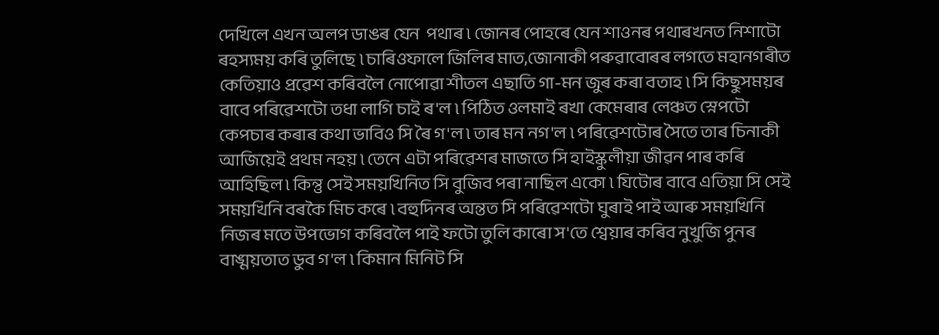দেখিলে এখন অলপ ডাঙৰ যেন  পথাৰ ৷ জোনৰ পোহৰে যেন শাওনৰ পথাৰখনত নিশাটো ৰহস্যময় কৰি তুলিছে ৷ চাৰিওফালে জিলিৰ মাত,জোনাকী পৰুৱাবোৰৰ লগতে মহানগৰীত কেতিয়াও প্ৰৱেশ কৰিবলৈ নোপোৱা শীতল এছাতি গা-মন জুৰ কৰা বতাহ ৷ সি কিছুসময়ৰ বাবে পৰিৱেশটো তধা লাগি চাই ৰ'ল ৷ পিঠিত ওলমাই ৰখা কেমেৰাৰ লেঞ্চত স্নেপটো কেপচাৰ কৰাৰ কথা ভাবিও সি ৰৈ গ'ল ৷ তাৰ মন নগ'ল ৷ পৰিৱেশটোৰ সৈতে তাৰ চিনাকী আজিয়েই প্ৰথম নহয় ৷ তেনে এটা পৰিৱেশৰ মাজতে সি হাইস্কুলীয়া জীৱন পাৰ কৰি আহিছিল ৷ কিন্তু সেই সময়খিনিত সি বুজিব পৰা নাছিল একো ৷ যিটোৰ বাবে এতিয়া সি সেই সময়খিনি বৰকৈ মিচ কৰে ৷ বহুদিনৰ অন্তত সি পৰিৱেশটো ঘুৰাই পাই আৰু সময়খিনি নিজৰ মতে উপভোগ কৰিবলৈ পাই ফটো তুলি কাৰো স'তে শ্বেয়াৰ কৰিব নুখুজি পুনৰ বাঙ্ময়তাত ডুব গ'ল ৷ কিমান মিনিট সি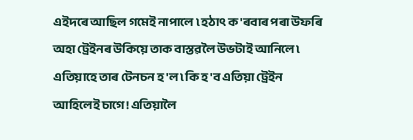এইদৰে আছিল গমেই নাপালে ৷ হঠাৎ ক'ৰবাৰ পৰা উফৰি অহা ট্ৰেইনৰ উকিয়ে তাক বাস্তৱলৈ উভটাই আনিলে ৷ এতিয়াহে তাৰ টেনচন হ'ল ৷ কি হ'ব এতিয়া ট্ৰেইন আহিলেই চাগে! এতিয়ালৈ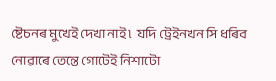ষ্টেচনৰ মুখেই দেখা নাই ৷  যদি ট্ৰেইনখন সি ধৰিব নোৱাৰে তেন্তে গোটেই নিশাটো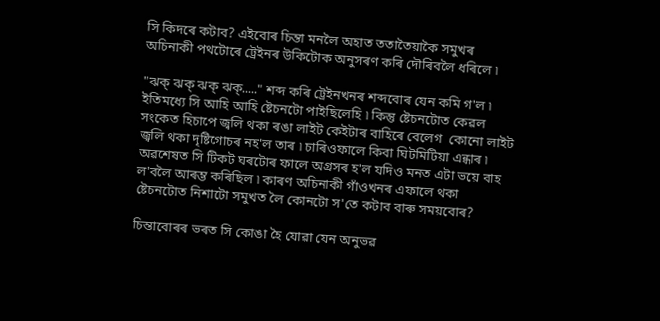সি কিদৰে কটাব? এইবোৰ চিন্তা মনলৈ অহাত ততাতৈয়াকৈ সমুখৰ অচিনাকী পথটোৰে ট্ৰেইনৰ উকিটোক অনুসৰণ কৰি দৌৰিবলৈ ধৰিলে ৷

"ঝক্ ঝক্ ঝক্ ঝক্....." শব্দ কৰি ট্ৰেইনখনৰ শব্দবোৰ যেন কমি গ'ল ৷ ইতিমধ্যে সি আহি আহি ষ্টেচনটো পাইছিলেহি ৷ কিন্তু ষ্টেচনটোত কেৱল সংকেত হিচাপে জ্বলি থকা ৰঙা লাইট কেইটাৰ বাহিৰে বেলেগ  কোনো লাইট জ্বলি থকা দৃষ্টিগোচৰ নহ'ল তাৰ ৷ চাৰিওফালে কিবা ঘিটমিটিয়া এন্ধাৰ ৷  অৱশেষত সি টিকট ঘৰটোৰ ফালে অগ্ৰসৰ হ'ল যদিও মনত এটা ভয়ে বাহ ল'বলৈ আৰম্ভ কৰিছিল ৷ কাৰণ অচিনাকী গাঁওখনৰ এফালে থকা ষ্টেচনটোত নিশাটো সমুখত লৈ কোনটো স'তে কটাব বাৰু সময়বোৰ?

চিন্তাবোৰৰ ভৰত সি কোঙা হৈ যোৱা যেন অনুভৱ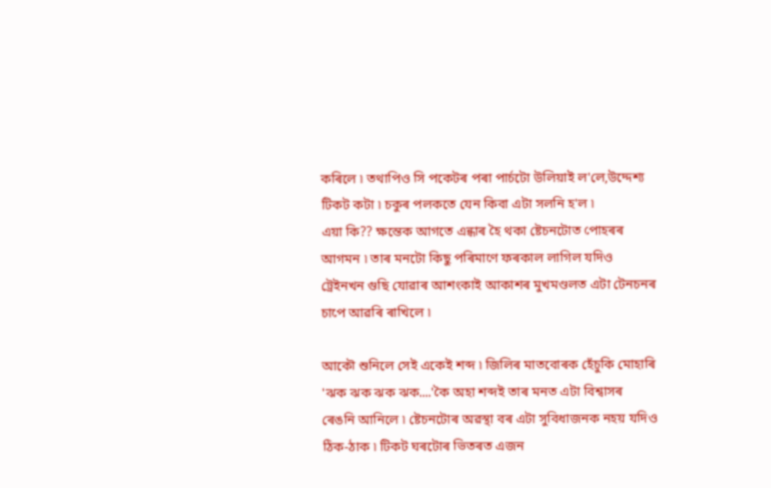কৰিলে ৷ তথাপিও সি পকেটৰ পৰা পাৰ্চটো উলিয়াই ল'লে,উদ্দেশ্য টিকট কটা ৷ চকুৰ পলকতে যেন কিবা এটা সলনি হ'ল ৷
এয়া কি?? ক্ষন্তেক আগতে এন্ধাৰ হৈ থকা ষ্টেচনটোত পোহৰৰ আগমন ৷ তাৰ মনটো কিছু পৰিমাণে ফৰকাল লাগিল যদিও ট্ৰেইনখন গুছি যোৱাৰ আশংকাই আকাশৰ মুখমণ্ডলত এটা টেনচনৰ চাপে আৱৰি ৰাখিলে ৷

আকৌ শুনিলে সেই একেই শব্দ ৷ জিলিৰ মাতবোৰক হেঁচুকি মোহাৰি 'ঝক ঝক ঝক ঝক....'কৈ অহা শব্দই তাৰ মনত এটা বিশ্বাসৰ ৰেঙনি আনিলে ৷ ষ্টেচনটোৰ অৱস্থা বৰ এটা সুবিধাজনক নহয় যদিও ঠিক-ঠাক ৷ টিকট ঘৰটোৰ ভিতৰত এজন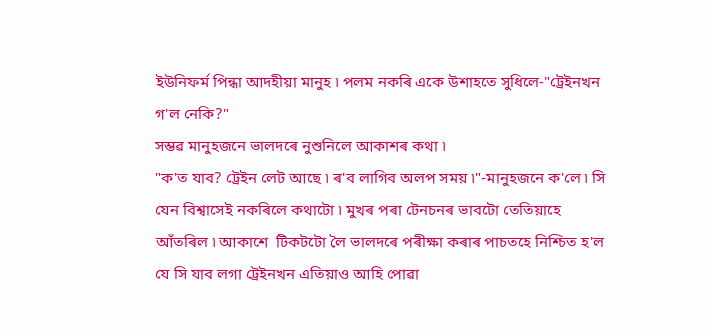ইউনিফৰ্ম পিন্ধা আদহীয়া মানুহ ৷ পলম নকৰি একে উশাহতে সুধিলে-"ট্ৰেইনখন গ'ল নেকি?"
সম্ভৱ মানুহজনে ভালদৰে নুশুনিলে আকাশৰ কথা ৷
"ক'ত যাব? ট্ৰেইন লেট আছে ৷ ৰ'ব লাগিব অলপ সময় ৷"-মানুহজনে ক'লে ৷ সি যেন বিশ্বাসেই নকৰিলে কথাটো ৷ মুখৰ পৰা টেনচনৰ ভাবটো তেতিয়াহে আঁতৰিল ৷ আকাশে  টিকটটো লৈ ভালদৰে পৰীক্ষা কৰাৰ পাচতহে নিশ্চিত হ'ল যে সি যাব লগা ট্ৰেইনখন এতিয়াও আহি পোৱা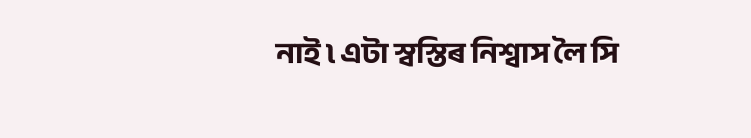নাই ৷ এটা স্বস্তিৰ নিশ্বাস লৈ সি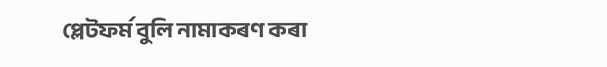প্লেটফৰ্ম বুলি নামাকৰণ কৰা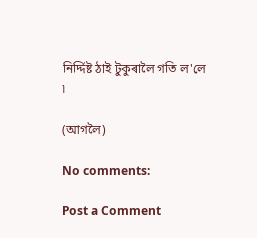নিৰ্দ্দিষ্ট ঠাই টুকুৰালৈ গতি ল'লে ৷

(আগলৈ)

No comments:

Post a Comment